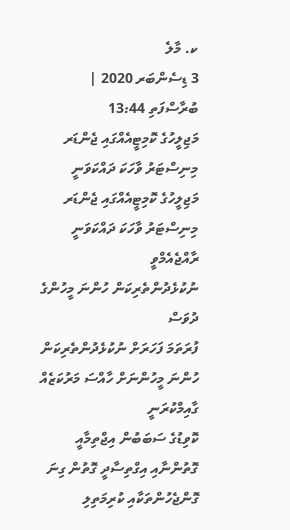ކ. މާލެ
3 ޑިސެންބަރ 2020 | ބުރާސްފަތި 13:44
މަޖިލީހުގެ ކޮމިޓީއެއްގައި ޖެންޑަރ މިނިސްޓަރު ވާހަކަ ދައްކަވަނީ
މަޖިލީހުގެ ކޮމިޓީއެއްގައި ޖެންޑަރ މިނިސްޓަރު ވާހަކަ ދައްކަވަނީ
ރާއްޖެއެމްވީ
ނުކުޅެދުންތެރިކަން ހުންނަ މީހުންގެ ދުވަސް
ފުރަތަމަ ފަހަރަށް ނުކުޅެދުންތެރިކަން ހުންނަ މީހުންނަށް ހާއްސަ މަރުކަޒެއް ގާއިމްކުރަނީ
ކޮވިޑުގެ ސަބަބުން އިޖްތިމާއީ ގޮތުންނާއި އިގްތިސާދީ ގޮތުން ގިނަ ގޮންޖެހުންތަކާއި ކުރިމަތިލި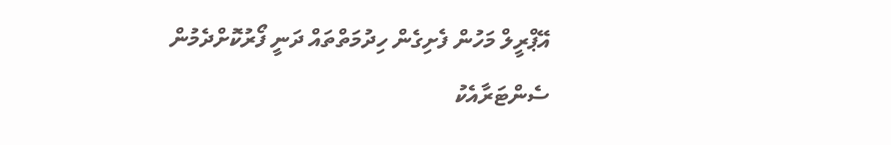އޭޕްރީލް މަހުން ފެށިގެން ހިދުމަތްތައް ދަނީ ފޯރުކޮށްދެމުން
ސެންޓަރާއެކު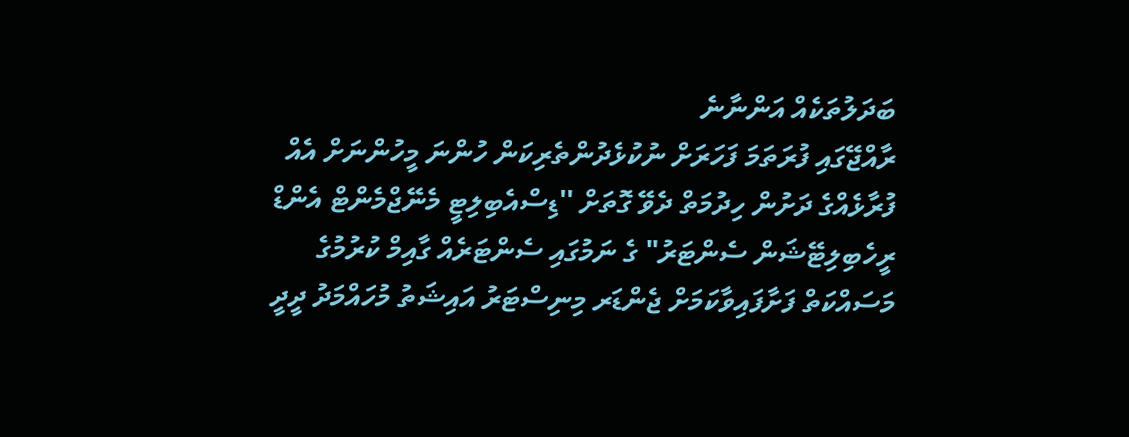ބަދަލުތަކެއް އަންނާނެ
ރާއްޖޭގައި ފުރަތަމަ ފަހަރަށް ނުކުޅެދުންތެރިކަން ހުންނަ މީހުންނަށް އެއް ފުރާޅެއްގެ ދަށުން ހިދުމަތް ދެވޭ ގޮތަށް ''ޑިސްއެބިލިޓީ މެނޭޖްމެންޓް އެންޑް ރީހެބިލިޓޭޝަން ސެންޓަރު" ގެ ނަމުގައި ސެންޓަރެއް ގާއިމް ކުރުމުގެ މަސައްކަތް ފަށާފައިވާކަމަށް ޖެންޑަރ މިނިސްޓަރު އައިޝަތު މުހައްމަދު ދީދީ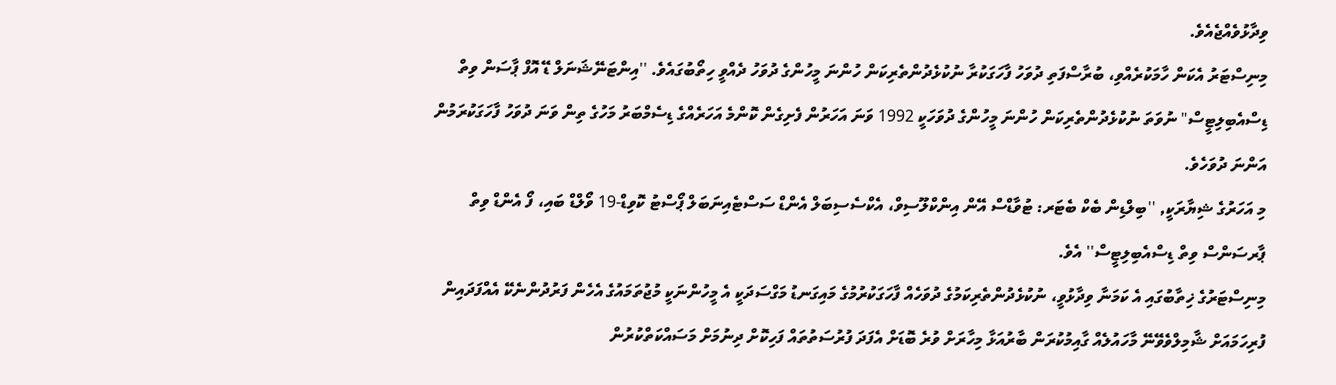ވިދާޅުވެއްޖެއެވެ.
މިނިސްޓަރު އެކަން ހާމަކުރެއްވި، ބުރާސްފަތި ދުވަހު ފާހަގަކުރާ ނުކުޅެދުންތެރިކަން ހުންނަ މީހުންގެ ދުވަހު ދެއްވީ ހިތޯބުގައެވެ. ''އިންޓަނޭޝަނަލް ޑޭ އޮފް ޕާސަން ވިތް ޑިސްއެބިލިޓީސް" ނުވަތަ ނުކުޅެދުންތެރިކަން ހުންނަ މީހުންގެ ދުވަހަކީ 1992 ވަނަ އަހަރުން ފެށިގެން ކޮންމެ އަހަރެއްގެ ޑިސެމްބަރު މަހުގެ ތިން ވަނަ ދުވަހު ފާހަގަކުރަމުން އަންނަ ދުވަހެވެ.
މި އަހަރުގެ ޝިޔާރަކީ, ''ބިލްޑިން ބެކް ބެޓަރ: ޓުވާޑްސް އޭން އިންކްލޫސިވް، އެކްސެސިބަލް އެންޑް ސަސްޓެއިނަބަލް ޕޯސްޓު ކޮވިޑް-19 ވޯލްޑް ބައި، ފޯ އެންޑް ވިތް ޕާރސަންސް ވިތް ޑިސްއެބިލިޓީސް'' އެވެ.
މިނިސްޓަރުގެ ޚިތާބުގައި އެ ކަމަނާ ވިދާޅުވީ، ނުކުޅެދުންތެރިކަމުގެ ދުވަހެއް ފާހަގަކުރުމުގެ މައިގަނޑު މަގްސަދަކީ އެ މީހުންނަކީ މުޖުތަމައުގެ އެހެން ފަރުދުންނެކޭ އެއްފަދައިން ފުރިހަމައަށް ޝާމިލްވެވޭނޭ މާހައުލެއް ގާއިމުކުރަން ބާރުއަޅާ މިހާރަށް ވުރެ ބޮޑަށް އެފަދަ ފުރުސަތުތައް ފަހިކޮށް ދިނުމަށް މަސައްކަތްކުރުން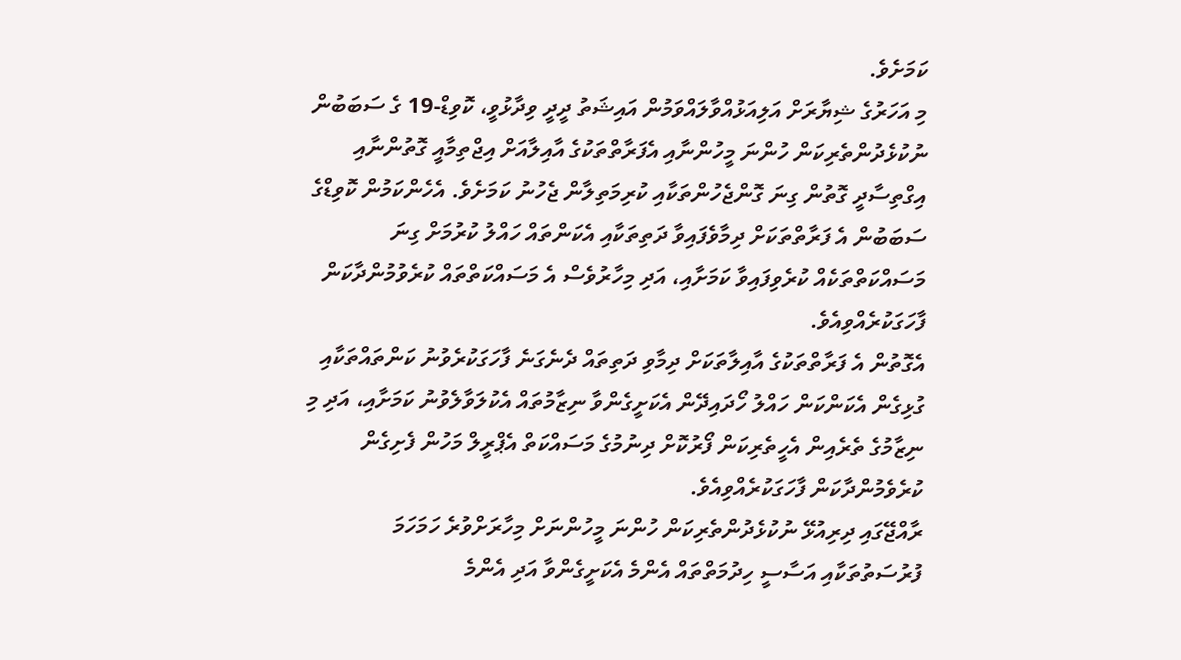ކަމަށެވެ.
މި އަހަރުގެ ޝިޔާރަށް އަލިއަޅުއްވާލައްވަމުން އައިޝަތު ދީދީ ވިދާޅުވީ، ކޮވިޑް-19 ގެ ސަބަބުން ނުކުޅެދުންތެރިކަން ހުންނަ މީހުންނާއި އެފަރާތްތަކުގެ އާއިލާއަށް އިޖްތިމާއީ ގޮތުންނާއި އިގްތިސާދީ ގޮތުން ގިނަ ގޮންޖެހުންތަކާއި ކުރިމަތިލާން ޖެހުނު ކަމަށެވެ. އެހެންކަމުން ކޮވިޑްގެ ސަބަބުން އެ ފަރާތްތަކަށް ދިމާވެފައިވާ ދަތިތަކާއި އެކަންތައް ހައްލު ކުރުމަށް ގިނަ މަސައްކަތްތަކެއް ކުރެވިފައިވާ ކަމަށާއި، އަދި މިހާރުވެސް އެ މަސައްކަތްތައް ކުރެވުމުންދާކަން ފާހަގަކުރެއްވިއެވެ.
އެގޮތުން އެ ފަރާތްތަކުގެ އާއިލާތަކަށް ދިމާވި ދަތިތައް ދެނެގަނެ ފާހަގަކުރެވުނު ކަންތައްތަކާއި ގުޅިގެން އެކަންކަން ހައްލު ހޯދައިދޭން އެކަށީގެންވާ ނިޒާމުތައް އެކުލަވާލެވުނު ކަމަށާއި، އަދި މި ނިޒާމުގެ ތެރެއިން އެހީތެރިކަން ފޯރުކޮށް ދިނުމުގެ މަސައްކަތް އެޕްރީލް މަހުން ފެށިގެން ކުރެވެމުންދާކަން ފާހަގަކުރެއްވިއެވެ.
ރާއްޖޭގައި ދިރިއުޅޭ ނުކުޅެދުންތެރިކަން ހުންނަ މީހުންނަށް މިހާރަށްވުރެ ހަމަހަމަ ފުރުސަތުތަކާއި އަސާސީ ހިދުމަތްތައް އެންމެ އެކަށީގެންވާ އަދި އެންމެ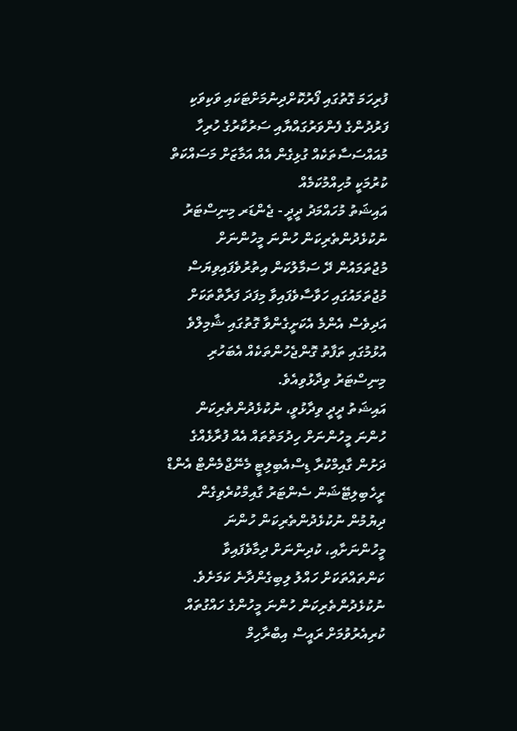ފުރިހަމަ ގޮތުގައި ފޯރުކޮށްދިނުމަށްޓަކައި ވަކިވަކި ފަރުދުންގެ ފެންވަރުގައްޔާއި ސަރުކާރުގެ ހުރިހާ މުއައްސަސާތަކެއް ގުޅިގެން އެއް އަމާޒަށް މަސައްކަތް ކުރުމަކީ މުހިއްމުކަމެއް
އައިޝަތު މުހައްމަދު ދީދީ - ޖެންޑަރ މިނިސްޓަރު
ނުކުޅެދުންތެރިކަން ހުންނަ މީހުންނަށް މުޖުތަމައުން ދޭ ސަމާލުކަން އިތުރުވެފައިވިޔަސް މުޖުތަމައުގައި ހަވާސާވެފައިވާ މިފަދަ ފަރާތްތަކަށް އަދިވެސް އެންމެ އެކަށީގެންވާ ގޮތުގައި ޝާމިލްވެ އުޅުމުގައި ތަފާތު ގޮންޖެހުންތަކެއް އެބަހުރި މިނިސްޓަރު ވިދާޅުވިއެވެ.
އައިޝަތު ދީދީ ވިދާޅުވީ، ނުކުޅެދުންތެރިކަން ހުންނަ މީހުންނަށް ހިދުމަތްތައް އެއް ފުރާޅެއްގެ ދަށުން ގާއިމްކުރާ ޑިސްއެބިލިޓީ މެނޭޖްމެންޓް އެންޑް ރީހެބިލިޓޭޝަން ސެންޓަރު ގާއިމްކުރެވިގެން ދިޔުމުން ނުކުޅެދުންތެރިކަން ހުންނަ މީހުންނަށާއި، ކުދިންނަށް ދިމާވެފައިވާ ކަންތައްތަކަށް ހައްލު ލިބިގެންދާނެ ކަމަށެވެ.
ނުކުޅެދުންތެރިކަން ހުންނަ މީހުންގެ ހައްގުތައް ކުރިއެރުވުމަށް ރައީސް އިބްރާހިމް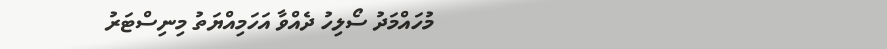މުހައްމަދު ސޯލިހު ދެއްވާ އަހަމިއްޔަތު މިނިސްޓަރު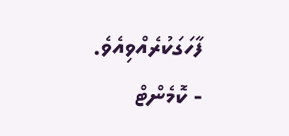ފާހަގަކުރެއްވިއެވެ.
- ކޮމެންޓް